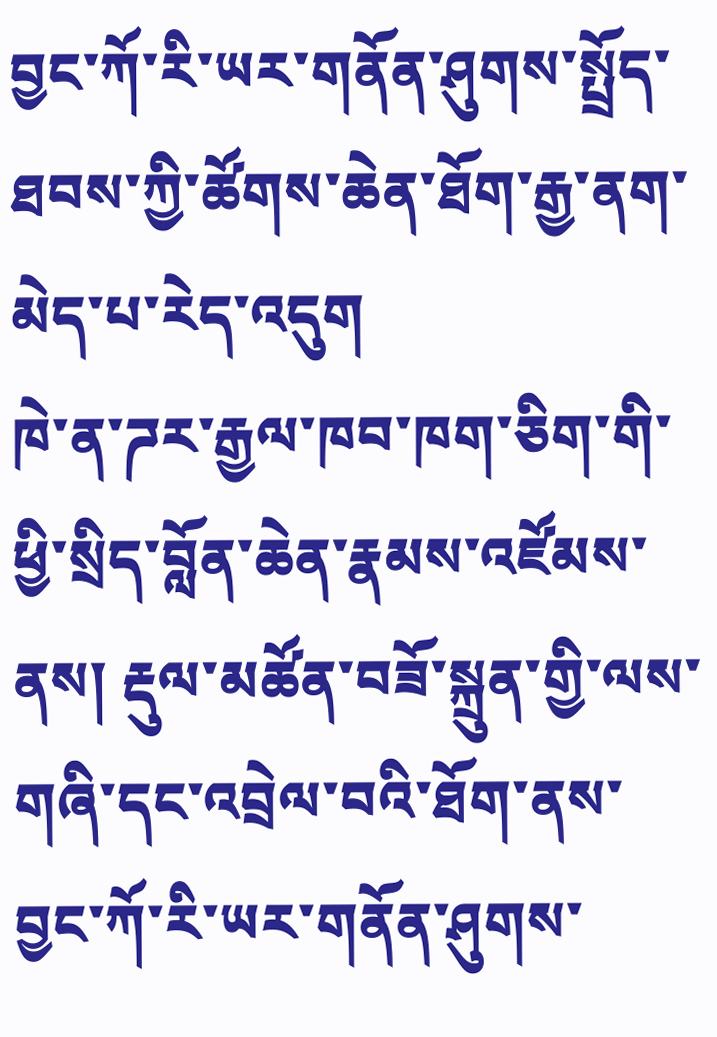བྱང་ཀོ་རི་ཡར་གནོན་ཤུགས་སྤྲོད་ཐབས་ཀྱི་ཚོགས་ཆེན་ཐོག་རྒྱ་ནག་མེད་པ་རེད་འདུག
ཁེ་ན་ཌར་རྒྱལ་ཁབ་ཁག་ཅིག་གི་ཕྱི་སྲིད་བློན་ཆེན་རྣམས་འཛོམས་ནས། རྡུལ་མཚོན་བཟོ་སྐྲུན་གྱི་ལས་གཞི་དང་འབྲེལ་བའི་ཐོག་ནས་བྱང་ཀོ་རི་ཡར་གནོན་ཤུགས་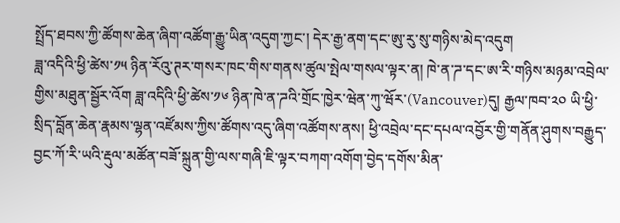སྤྲོད་ཐབས་ཀྱི་ཚོགས་ཆེན་ཞིག་འཚོག་རྒྱུ་ཡིན་འདུག་ཀྱང་། དེར་རྒྱ་ནག་དང་ཨུ་རུ་སུ་གཉིས་མེད་འདུག
ཟླ་འདིའི་ཕྱི་ཚེས་༡༥ ཉིན་རོའུ་ཊར་གསར་ཁང་གིས་གནས་ཚུལ་སྤེལ་གསལ་ལྟར་ན། ཁེ་ན་ཌ་དང་ཨ་རི་གཉིས་མཉམ་འབྲེལ་གྱིས་མཐུན་སྦྱོར་འོག ཟླ་འདིའི་ཕྱི་ཚེས་༡༦ ཉིན་ཁེ་ན་ཌའི་གྲོང་ཁྱེར་ཝེན་ཀུ་ཝོར་(Vancouver)དུ། རྒྱལ་ཁབ་༢༠ ཡི་ཕྱི་སྲིད་བློན་ཆེན་རྣམས་ལྷན་འཛོམས་ཀྱིས་ཚོགས་འདུ་ཞིག་འཚོགས་ནས། ཕྱི་འབྲེལ་དང་དཔལ་འབྱོར་གྱི་གནོན་ཤུགས་བརྒྱུད་བྱང་ཀོ་རི་ཡའི་རྡུལ་མཚོན་བཟོ་སྐྲུན་གྱི་ལས་གཞི་ཇི་ལྟར་བཀག་འགོག་བྱེད་དགོས་མིན་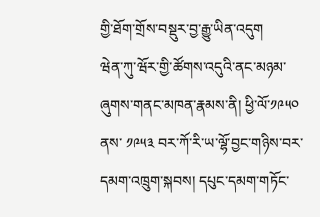གྱི་ཐོག་གྲོས་བསྡུར་བྱ་རྒྱུ་ཡིན་འདུག
ཝེན་ཀུ་ཝོར་གྱི་ཚོགས་འདུའི་ནང་མཉམ་ཞུགས་གནང་མཁན་རྣམས་ནི། ཕྱི་ལོ་༡༩༥༠ ནས་ ༡༩༥༣ བར་ཀོ་རི་ཡ་ལྷོ་བྱང་གཉིས་བར་དམག་འཁྲུག་སྐབས། དཔུང་དམག་གཏོང་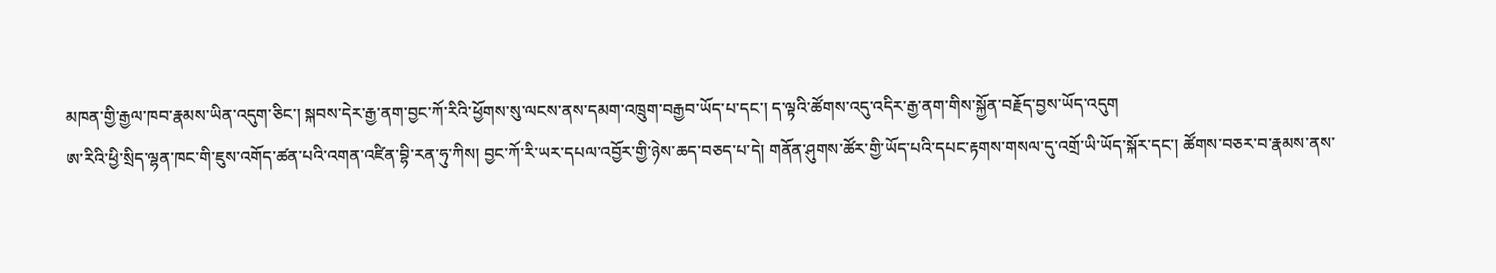མཁན་གྱི་རྒྱལ་ཁབ་རྣམས་ཡིན་འདུག་ཅིང་། སྐབས་དེར་རྒྱ་ནག་བྱང་ཀོ་རིའི་ཕྱོགས་སུ་ལངས་ནས་དམག་འཁྲུག་བརྒྱབ་ཡོད་པ་དང་། ད་ལྟའི་ཚོགས་འདུ་འདིར་རྒྱ་ནག་གིས་སྐྱོན་བརྗོད་བྱས་ཡོད་འདུག
ཨ་རིའི་ཕྱི་སྲིད་ལྷན་ཁང་གི་ཇུས་འགོད་ཚན་པའི་འགན་འཛིན་བྷི་རན་ཧུ་ཀིས། བྱང་ཀོ་རི་ཡར་དཔལ་འབྱོར་གྱི་ཉེས་ཆད་བཅད་པ་དེ། གནོན་ཤུགས་ཚོར་གྱི་ཡོད་པའི་དཔང་རྟགས་གསལ་དུ་འགྲོ་ཡི་ཡོད་སྐོར་དང་། ཚོགས་བཅར་བ་རྣམས་ནས་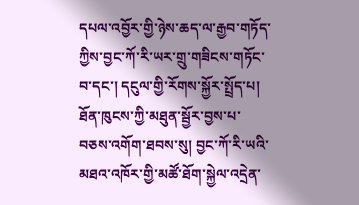དཔལ་འབྱོར་གྱི་ཉེས་ཆད་ལ་རྒྱབ་གཏོད་ཀྱིས་བྱང་ཀོ་རི་ཡར་གྲུ་གཟིངས་གཏོང་བ་དང་། དངུལ་གྱི་རོགས་སྐྱོར་སྤྲོད་པ། ཐོན་ཁུངས་ཀྱི་མཐུན་སྦྱོར་བྱས་པ་བཅས་འགོག་ཐབས་སུ། བྱང་ཀོ་རི་ཡའི་མཐའ་འཁོར་གྱི་མཚོ་ཐོག་སྐྱེལ་འདྲེན་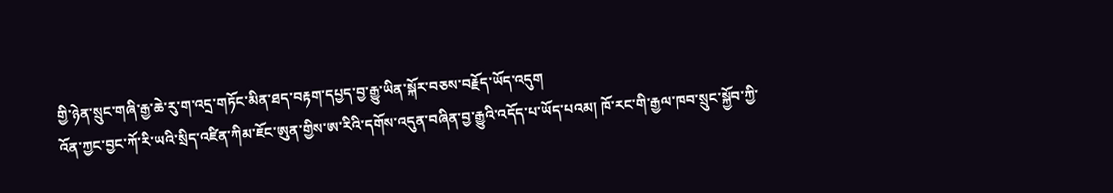གྱི་ཉེན་སྲུང་གཞི་རྒྱ་ཆེ་རུ་ག་འདྲ་གཏོང་མིན་ཐད་བརྟག་དཔྱད་བྱ་རྒྱུ་ཡིན་སྐོར་བཅས་བརྗོད་ཡོད་འདུག
འོན་ཀྱང་བྱང་ཀོ་རི་ཡའི་སྲིད་འཛིན་ཀིམ་ཇོང་ཨུན་གྱིས་ཨ་རིའི་དགོས་འདུན་བཞིན་བྱ་རྒྱུའི་འདོད་པ་ཡོད་པའམ། ཁོ་རང་གི་རྒྱལ་ཁབ་སྲུང་སྐྱོབ་ཀྱི་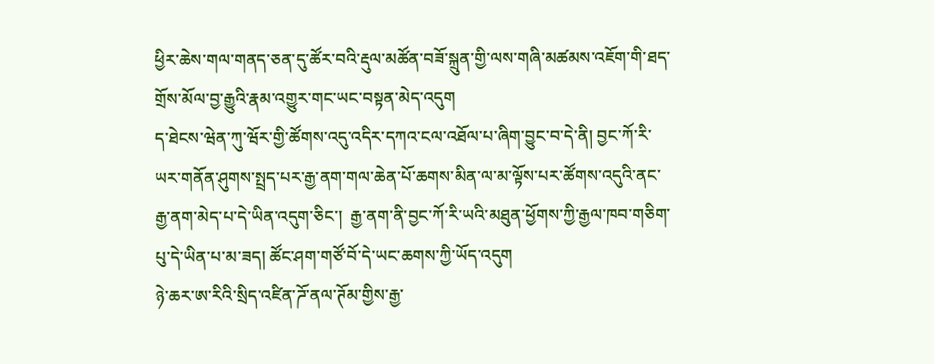ཕྱིར་ཆེས་གལ་གནད་ཅན་དུ་ཚོར་བའི་རྡུལ་མཚོན་བཟོ་སྐྲུན་གྱི་ལས་གཞི་མཚམས་འཇོག་གི་ཐད་གྲོས་མོལ་བྱ་རྒྱུའི་རྣམ་འགྱུར་གང་ཡང་བསྟན་མེད་འདུག
ད་ཐེངས་ཝེན་ཀུ་ཝོར་གྱི་ཚོགས་འདུ་འདིར་དཀའ་ངལ་འཐོལ་པ་ཞིག་བྱུང་བ་དེ་ནི། བྱང་ཀོ་རི་ཡར་གནོན་ཤུགས་སྤྲད་པར་རྒྱ་ནག་གལ་ཆེན་པོ་ཆགས་མིན་ལ་མ་ལྟོས་པར་ཚོགས་འདུའི་ནང་རྒྱ་ནག་མེད་པ་དེ་ཡིན་འདུག་ཅིང་།  རྒྱ་ནག་ནི་བྱང་ཀོ་རི་ཡའི་མཐུན་ཕྱོགས་ཀྱི་རྒྱལ་ཁབ་གཅིག་པུ་དེ་ཡིན་པ་མ་ཟད། ཚོང་ཤག་གཙོ་བོ་དེ་ཡང་ཆགས་ཀྱི་ཡོད་འདུག
ཉེ་ཆར་ཨ་རིའི་སྲིད་འཛིན་ཌོ་ནལ་ཊོམ་གྱིས་རྒྱ་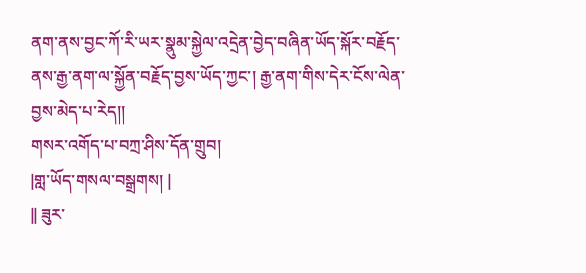ནག་ནས་བྱང་ཀོ་རི་ཡར་སྣུམ་སྐྱེལ་འདྲེན་བྱེད་བཞིན་ཡོད་སྐོར་བརྗོད་ནས་རྒྱ་ནག་ལ་སྐྱོན་བརྗོད་བྱས་ཡོད་ཀྱང་། རྒྱ་ནག་གིས་དེར་ངོས་ལེན་བྱས་མེད་པ་རེད།།
གསར་འགོད་པ་བཀྲ་ཤིས་དོན་གྲུབ།
|གླ་ཡོད་གསལ་བསྒྲགས། |
|| ཟུར་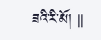ཟའི་རི་མོ། ||